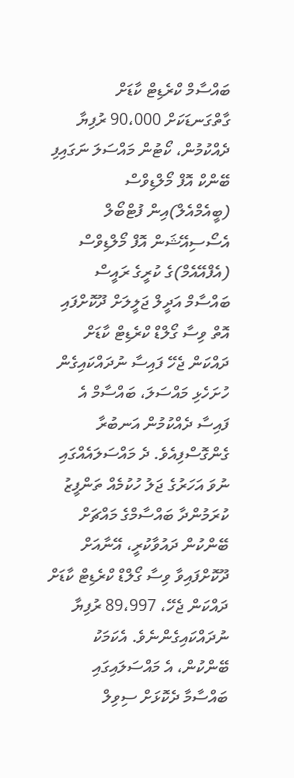ބައްސާމް ކްރެޑިޓް ކާޑަށް ގާތްގަނޑަކަށް 90،000 ރުފިޔާ ދެއްކުމުން، ކޯޓުން މައްސަލަ ނަގައިފި
ބޭންކް އޮފް މޯލްޑިވްސް (ބީއެމްއެލް)އިން ފުޓްބޯލް އެސޯސިއޭޝަން އޮފް މޯލްޑިވްސް (އެފްއޭއެމް)ގެ ކުރީގެ ރައީސް ބައްސާމް އަދީލް ޖަލީލަށް ދޫކޮށްފައި އޮތް ވިސާ ގޯލްޑް ކްރެޑިޓް ކާޑަށް ދައްކަން ޖެހޭ ފައިސާ ނުދައްކައިގެން ހުށަހެޅި މައްސަލަ، ބައްސާމް އެ ފައިސާ ދެއްކުމުން އަނބުރާ ގެންގޮސްފިއެވެ. ދެ މައްސަލައެއްގައި ނުވަ އަހަރުގެ ޖަލު ހުކުމެއް ތަންފީޒު ކުރަމުންދާ ބައްސާމްގެ މައްޗަށް ބޭންކުން ދައުވާކުރީ، އޭނާއަށް ދޫކޮށްފައިވާ ވިސާ ގޯލްޑް ކްރެޑިޓް ކާޑަށް ދައްކަން ޖެހޭ، 89،997 ރުފިޔާ ނުދައްކައިގެންނެވެ. އެކަމަކު ބޭންކުން، އެ މައްސަލައިގައި ބައްސާމާ ދެކޮޅަށް ސިވިލް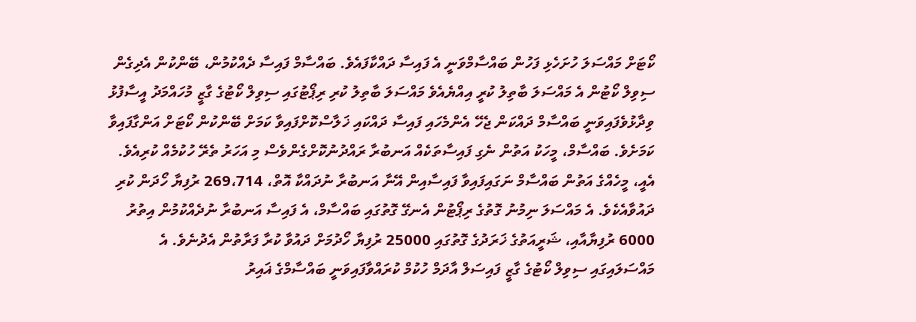ކޯޓަށް މައްސަލަ ހުށަހެޅި ފަހުން ބައްސާމްވަނީ އެ ފައިސާ ދައްކާފައެވެ. ބައްސާމް ފައިސާ ދެއްކުމުން، ބޭންކުން އެދިގެން ސިވިލް ކޯޓުން އެ މައްސަލަ ބާތިލު ކުރީ އިއްޔެއެވެ މައްސަލަ ބާތިލު ކުރި ރިޕޯޓުގައި ސިވިލް ކޯޓުގެ ގާޒީ މުހައްމަދު އީސާފުޅު ވިދާޅުވެފައިވަނީ ބައްސާމް ދައްކަން ޖެހޭ އެންމެހައި ފައިސާ ދައްކައި ޚަލާސްކޮށްފައިވާ ކަމަށް ބޭންކުން ކޯޓަށް އަންގާފައިވާ ކަމަށެވެ. ބައްސާމް، މީހަކު އަތުން ނެގި ފައިސާތަކެއް އަނބުރާ ރައްދުނުކޮށްގެންވެސް މި އަހަރު ތެރޭ ހުކުމެއް ކުރިއެވެ. އެއީ، މީހެއްގެ އަތުން ބައްސާމް ނަގައިފައިވާ ފައިސާއިން އޭނާ އަނބުރާ ނުދައްކާ އޮތް، 269،714 ރުފިޔާ ހޯދަން ކުރި ދައުވާއެކެވެ. އެ މައްސަލަ ނިމުނު ގޮތުގެ ރިޕޯޓުން އެނގޭ ގޮތުގައި ބައްސާމް، އެ ފައިސާ އަނބުރާ ނުދެއްކުމުން އިތުރު 6000 ރުފިޔާއާއި، ޝަރީއަތުގެ ޚަރަދުގެ ގޮތުގައި 25000 ރުފިޔާ ހޯދުމަށް ދައުވާ ކުރާ ފަރާތުން އެދުނެވެ. އެ މައްސަލައިގައި ސިވިލް ކޯޓުގެ ގާޒީ ފައިސަލް އާދަމް ހުކުމް ކުރައްވާފައިވަނީ ބައްސާމްގެ ޣައިރު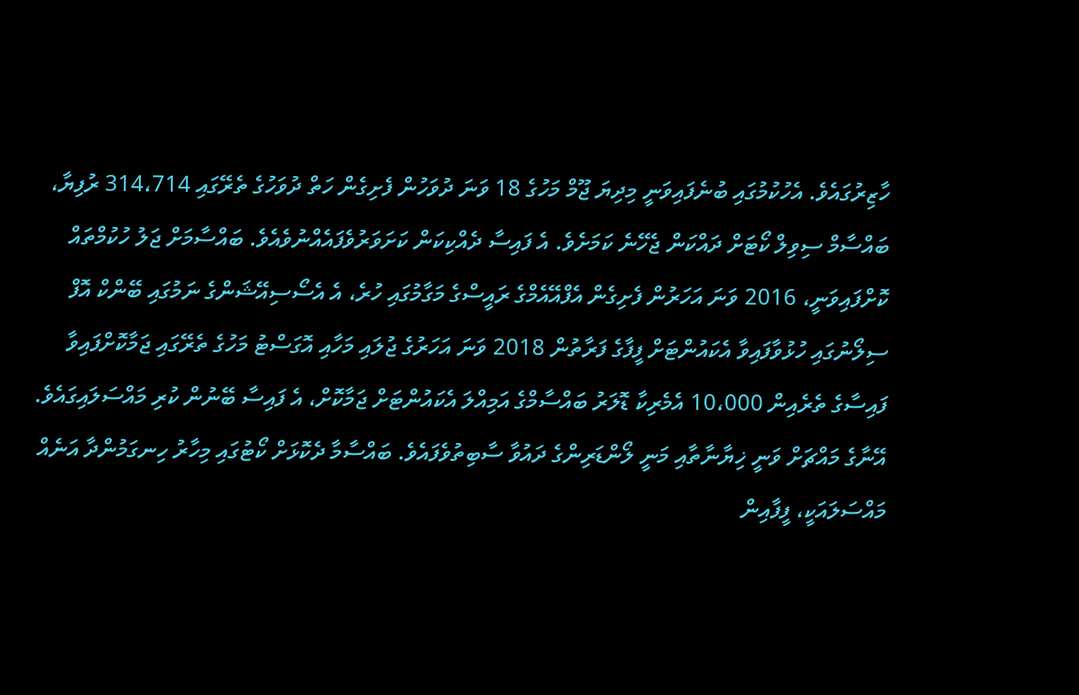ހާޒިރުގައެވެ. އެހުކުމުގައި ބުނެފައިވަނީ މިދިޔަ ޖޫމް މަހުގެ 18 ވަނަ ދުވަހުން ފެށިގެން ހަތް ދުވަހުގެ ތެރޭގައި 314،714 ރުފިޔާ، ބައްސާމް ސިވިލް ކޯޓަށް ދައްކަން ޖެހޭނެ ކަމަށެވެ. އެ ފައިސާ ދެއްކިކަން ކަށަވަރުވެފައެއްނުވެއެވެ. ބައްސާމަށް ޖަލު ހުކުމްތައް ކޮށްފައިވަނީ، 2016 ވަނަ އަހަރުން ފެށިގެން އެފްއޭއެމްގެ ރައީސްގެ މަގާމުގައި ހުރެ، އެ އެސޯސިއޭޝަންގެ ނަމުގައި ބޭންކް އޮފް ސިލޯނުގައި ހުޅުވާފައިވާ އެކައުންޓަށް ފީފާގެ ފަރާތުން 2018 ވަނަ އަހަރުގެ ޖުލައި މަހާއި އޮގަސްޓު މަހުގެ ތެރޭގައި ޖަމާކޮށްފައިވާ ފައިސާގެ ތެރެއިން 10،000 އެމެރިކާ ޑޮލަރު ބައްސާމްގެ އަމިއްލަ އެކައުންޓަށް ޖަމާކޮށް، އެ ފައިސާ ބޭނުން ކުރި މައްސަލައިގައެވެ. އޭނާގެ މައްޗަށް ވަނީ ޚިޔާނާތާއި މަނީ ލޯންޑަރިންގެ ދައުވާ ސާބިތުވެފައެވެ. ބައްސާމާ ދެކޮޅަށް ކޯޓުގައި މިހާރު ހިނގަމުންދާ އަނެއް މައްސަލައަކީ، ފީފާއިން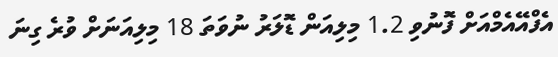އެފްއޭއެމްއަށް ފޮނުވި 1.2 މިލިއަން ޑޮލަރު ނުވަތަ 18 މިލިއަނަށް ވުރެ ގިނަ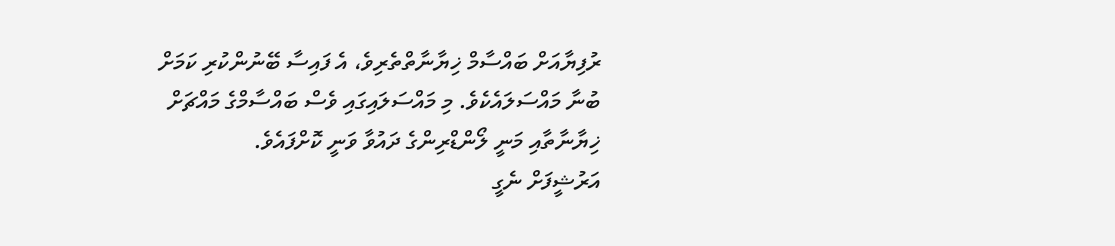ރުފިޔާއަށް ބައްސާމް ޚިޔާނާތްތެރިވެ، އެ ފައިސާ ބޭނުންކުރި ކަމަށް ބުނާ މައްސަލައެކެވެ. މި މައްސަލައިގައި ވެސް ބައްސާމްގެ މައްޗަށް ޚިޔާނާތާއި މަނީ ލޯންޑްރިންގެ ދައުވާ ވަނީ ކޮށްފައެވެ.
އަރުޝީފަށް ނެގީ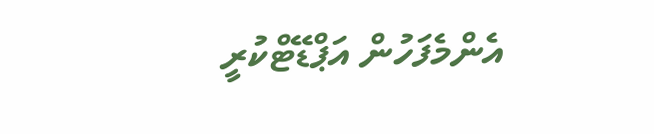އެންމެފަހުން އަޕްޑޭޓްކުރީ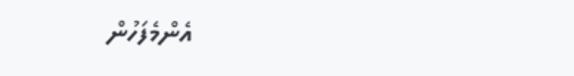އެންމެފަހުން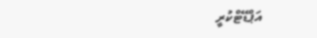އަޕްޑޭޓްކުރީ